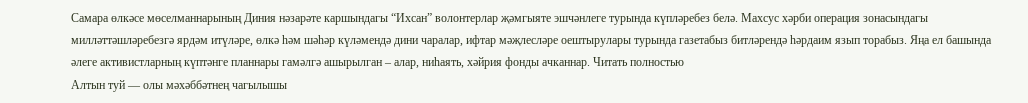Самара өлкәсе мөселманнарының Диния нәзарәте каршындагы “Ихсан” волонтерлар җәмгыяте эшчәнлеге турында күпләребез белә. Махсус хәрби операция зонасындагы милләттәшләребезгә ярдәм итүләре, өлкә һәм шәһәр күләмендә дини чаралар, ифтар мәҗлесләре оештырулары турында газетабыз битләрендә һәрдаим язып торабыз. Яңа ел башында әлеге активистларның күптәнге планнары гамәлгә ашырылган – алар, ниһаять, хәйрия фонды ачканнар. Читать полностью
Алтын туй — олы мәхәббәтнең чагылышы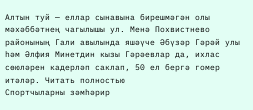Алтын туй — еллар сынавына бирешмәгән олы мәхәббәтнең чагылышы ул. Менә Похвистнево районының Гали авылында яшәүче Әбүзәр Гәрәй улы һәм Әлфия Минетдин кызы Гәрәевлар да, ихлас сөюләрен кадерләп саклап, 50 ел бергә гомер итәләр. Читать полностью
Спортчыларны зәмһәрир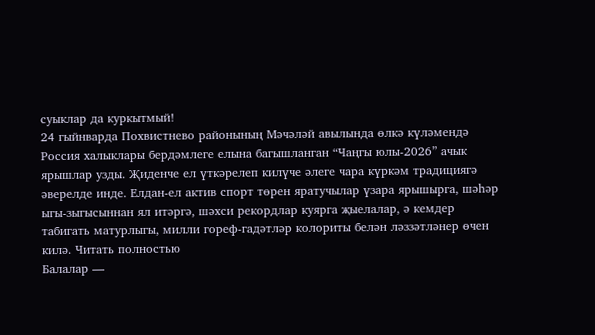суыклар да куркытмый!
24 гыйнварда Похвистнево районының Мәчәләй авылында өлкә күләмендә Россия халыклары бердәмлеге елына багышланган “Чаңгы юлы-2026” ачык ярышлар узды. Җиденче ел үткәрелеп килүче әлеге чара күркәм традициягә әверелде инде. Елдан-ел актив спорт төрен яратучылар үзара ярышырга, шәһәр ыгы-зыгысыннан ял итәргә, шәхси рекордлар куярга җыелалар, ә кемдер табигать матурлыгы, милли гореф-гадәтләр колориты белән ләззәтләнер өчен килә. Читать полностью
Балалар —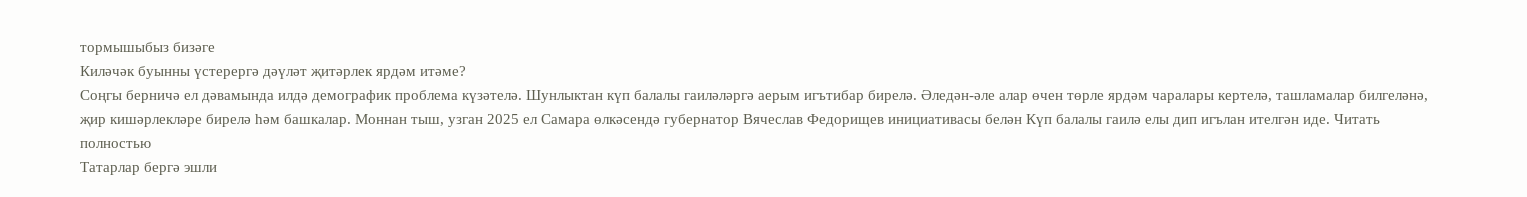тормышыбыз бизәге
Киләчәк буынны үстерергә дәүләт җитәрлек ярдәм итәме?
Соңгы берничә ел дәвамында илдә демографик проблема күзәтелә. Шунлыктан күп балалы гаиләләргә аерым игътибар бирелә. Әледән-әле алар өчен төрле ярдәм чаралары кертелә, ташламалар билгеләнә, җир кишәрлекләре бирелә һәм башкалар. Моннан тыш, узган 2025 ел Самара өлкәсендә губернатор Вячеслав Федорищев инициативасы белән Күп балалы гаилә елы дип игълан ителгән иде. Читать полностью
Татарлар бергә эшли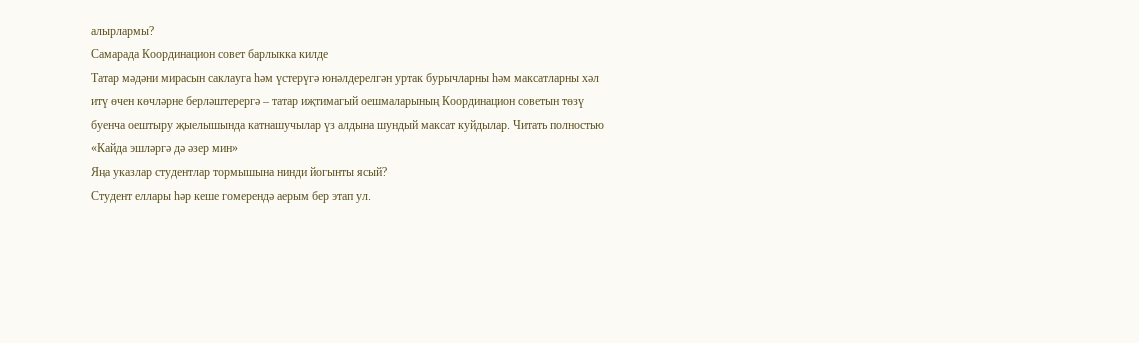алырлармы?
Самарада Координацион совет барлыкка килде
Татар мәдәни мирасын саклауга һәм үстерүгә юнәлдерелгән уртак бурычларны һәм максатларны хәл итү өчен көчләрне берләштерергә – татар иҗтимагый оешмаларының Координацион советын төзү буенча оештыру җыелышында катнашучылар үз алдына шундый максат куйдылар. Читать полностью
«Кайда эшләргә дә әзер мин»
Яңа указлар студентлар тормышына нинди йогынты ясый?
Студент еллары һәр кеше гомерендә аерым бер этап ул.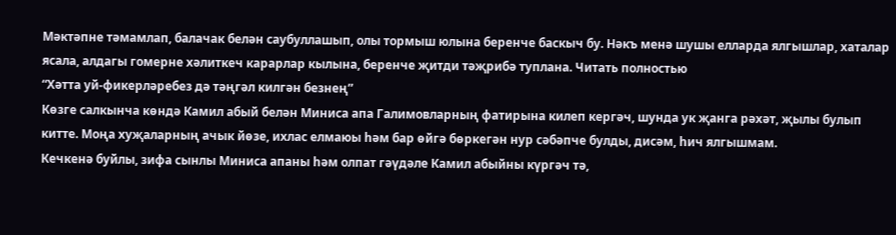Мәктәпне тәмамлап, балачак белән саубуллашып, олы тормыш юлына беренче баскыч бу. Нәкъ менә шушы елларда ялгышлар, хаталар ясала, алдагы гомерне хәлиткеч карарлар кылына, беренче җитди тәҗрибә туплана. Читать полностью
“Хәтта уй-фикерләребез дә тәңгәл килгән безнең”
Көзге салкынча көндә Камил абый белән Миниса апа Галимовларның фатирына килеп кергәч, шунда ук җанга рәхәт, җылы булып китте. Моңа хуҗаларның ачык йөзе, ихлас елмаюы һәм бар өйгә бөркегән нур сәбәпче булды, дисәм, һич ялгышмам.
Кечкенә буйлы, зифа сынлы Миниса апаны һәм олпат гәүдәле Камил абыйны күргәч тә,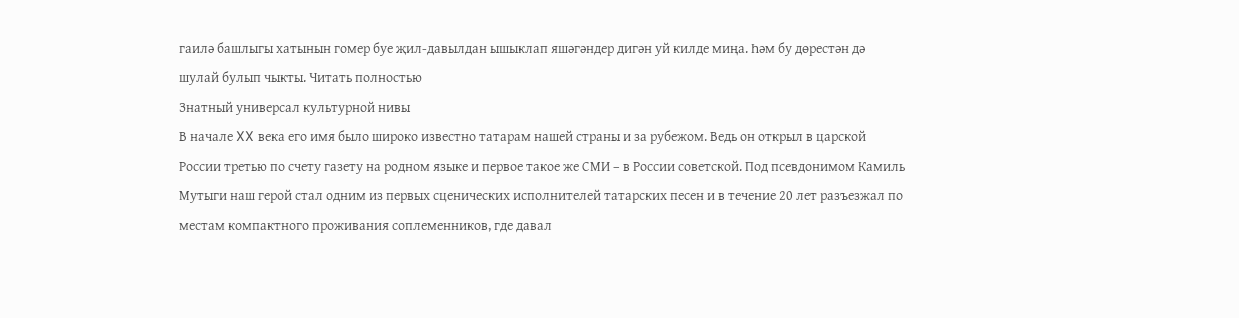гаилә башлыгы хатынын гомер буе җил-давылдан ышыклап яшәгәндер дигән уй килде миңа. Һәм бу дөрестән дә шулай булып чыкты. Читать полностью
Знатный универсал культурной нивы
В начале XX века его имя было широко известно татарам нашей страны и за рубежом. Ведь он открыл в царской России третью по счету газету на родном языке и первое такое же СМИ – в России советской. Под псевдонимом Камиль Мутыги наш герой стал одним из первых сценических исполнителей татарских песен и в течение 20 лет разъезжал по местам компактного проживания соплеменников, где давал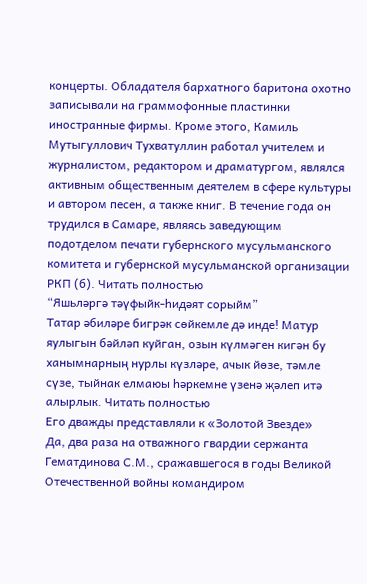концерты. Обладателя бархатного баритона охотно записывали на граммофонные пластинки иностранные фирмы. Кроме этого, Камиль Мутыгуллович Тухватуллин работал учителем и журналистом, редактором и драматургом, являлся активным общественным деятелем в сфере культуры и автором песен, а также книг. В течение года он трудился в Самаре, являясь заведующим подотделом печати губернского мусульманского комитета и губернской мусульманской организации РКП (б). Читать полностью
“Яшьләргә тәүфыйк-һидәят сорыйм”
Татар әбиләре бигрәк сөйкемле дә инде! Матур яулыгын бәйләп куйган, озын күлмәген кигән бу ханымнарның нурлы күзләре, ачык йөзе, тәмле сүзе, тыйнак елмаюы һәркемне үзенә җәлеп итә алырлык. Читать полностью
Его дважды представляли к «Золотой Звезде»
Да, два раза на отважного гвардии сержанта Гематдинова С.М., сражавшегося в годы Великой Отечественной войны командиром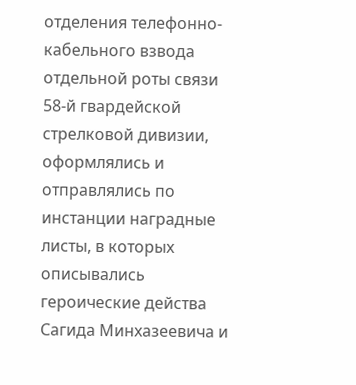отделения телефонно-кабельного взвода отдельной роты связи 58-й гвардейской стрелковой дивизии, оформлялись и отправлялись по инстанции наградные листы, в которых описывались героические действа Сагида Минхазеевича и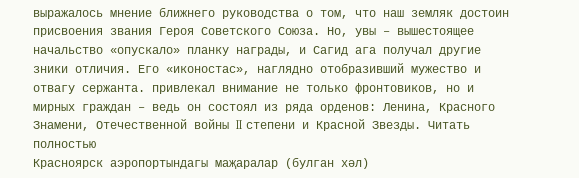выражалось мнение ближнего руководства о том, что наш земляк достоин присвоения звания Героя Советского Союза. Но, увы – вышестоящее начальство «опускало» планку награды, и Сагид ага получал другие зники отличия. Его «иконостас», наглядно отобразивший мужество и отвагу сержанта. привлекал внимание не только фронтовиков, но и мирных граждан – ведь он состоял из ряда орденов: Ленина, Красного Знамени, Отечественной войны II степени и Красной Звезды. Читать полностью
Красноярск аэропортындагы маҗаралар (булган хәл)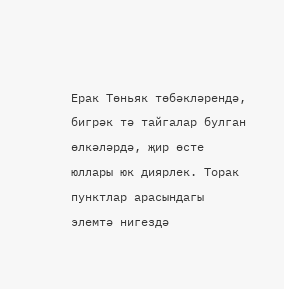Ерак Төньяк төбәкләрендә, бигрәк тә тайгалар булган өлкәләрдә, җир өсте юллары юк диярлек. Торак пунктлар арасындагы элемтә нигездә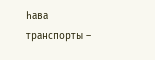һава транспорты –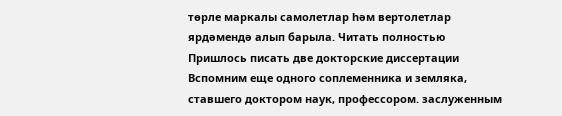төрле маркалы самолетлар һәм вертолетлар ярдәмендә алып барыла. Читать полностью
Пришлось писать две докторские диссертации
Вспомним еще одного соплеменника и земляка, ставшего доктором наук, профессором. заслуженным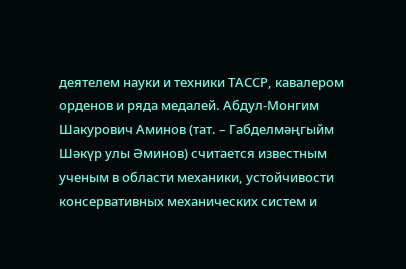деятелем науки и техники ТАССР, кавалером орденов и ряда медалей. Абдул-Монгим Шакурович Аминов (тат. – Габделмәңгыйм Шәкүр улы Әминов) считается известным ученым в области механики, устойчивости консервативных механических систем и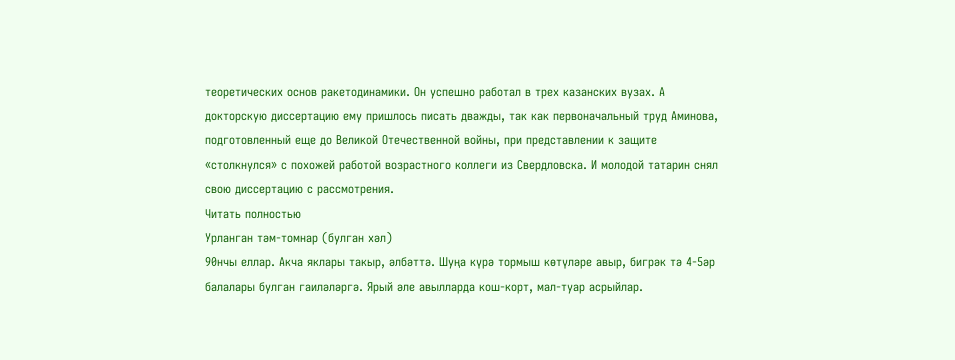теоретических основ ракетодинамики. Он успешно работал в трех казанских вузах. А докторскую диссертацию ему пришлось писать дважды, так как первоначальный труд Аминова, подготовленный еще до Великой Отечественной войны, при представлении к защите «столкнулся» с похожей работой возрастного коллеги из Свердловска. И молодой татарин снял свою диссертацию с рассмотрения.
Читать полностью
Урланган тәм-томнар (булган хәл)
90нчы еллар. Акча яклары такыр, әлбәттә. Шуңа күрә тормыш көтүләре авыр, бигрәк тә 4-5әр балалары булган гаиләләргә. Ярый әле авылларда кош-корт, мал-туар асрыйлар.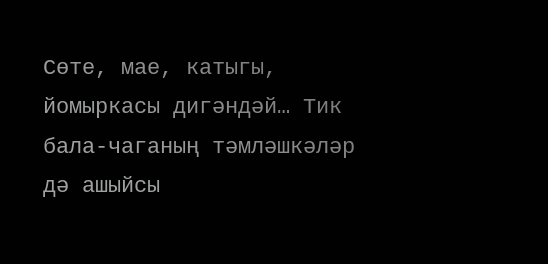Сөте, мае, катыгы, йомыркасы дигәндәй… Тик бала-чаганың тәмләшкәләр дә ашыйсы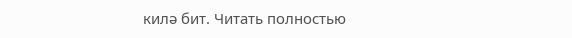килә бит. Читать полностью